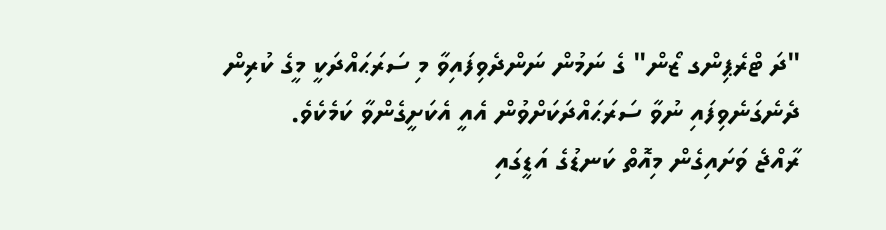"ދަ ޓްރެޕިންގ ޒޯން" ގެ ނަމުން ނަންދެވިފައިވާ މި ސަރަޙައްދަކީ މީގެ ކުރިން ދެނެގަނެވިފައި ނުވާ ސަރަޙައްދަކަށްވުން އެއީ އެކަށީގެންވާ ކަމެކެވެ.
ރާއްޖެ ވަށައިގެން މިއޮތް ކަނޑުގެ އަޑީގައި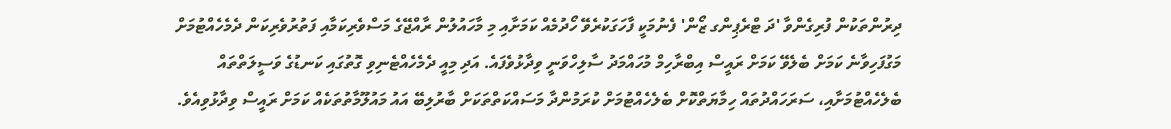ދިރުންތަކުން ފުރިގެންވާ 'ދަ ޓްރެޕިންގ ޒޯން' ފެނުމަކީ ފާހަގަކުރެވޭ ހޯދުމެއް ކަމަށާއި މި މާހައުލުން ރާއްޖޭގެ މަސްވެރިކަމާއި ފަތުރުވެރިކަން ދެމެހެއްޓުމަށް މަގުފަހިވާނެ ކަމަށް ބެލެވޭ ކަމަށް ރައީސް އިބްރާހިމް މުހައްމަދު ސާލިހްވަނީ ވިދާޅުވެފައެ. އަދި މިއީ ދެމެހެއްޓެނިވި ގޮތުގައި ކަނޑުގެ ވަސީލަތްތައް ބެލެހެއްޓުމަށާއި، ސަރަހައްދުތައް ހިމާޔަތްކޮށް ބެލެހެއްޓުމަށް ކުރަމުންދާ މަސައްކަތްތަކަށް ބާރުލިބޭ އައު މައުލޫމާތުތަކެއް ކަމަށް ރައީސް ވިދާޅުވިއެވެ.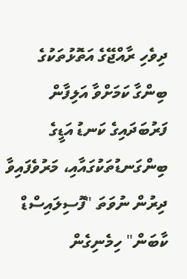ދިވެހި ރާއްޖޭގެ އަތޮޅުތަކުގެ ބިންގާ ކަމަށްވާ އަލިފާން ފަރުބަދައިގެ ކަނޑު އަޑީގެ ބިންގަނޑުތަކުގައާއި، މަރުވެފައިވާ ދިރުން ނުވަތަ "ފޮސިލައިސްޑް ކާބަން" ހިމެނިގެން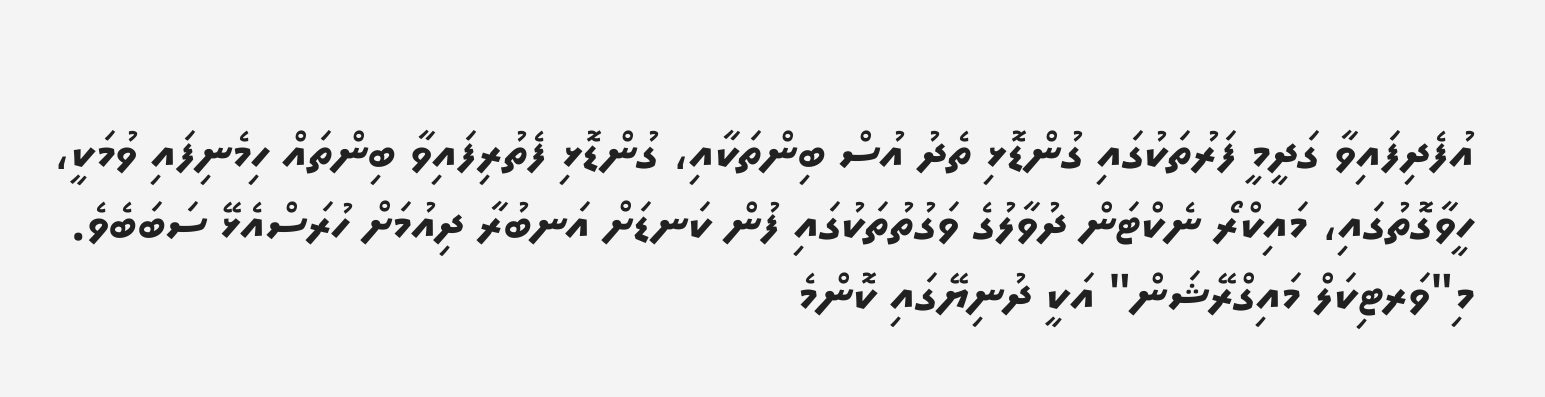އުފެދިފައިވާ ގަދީމީ ފަރުތަކުގައި ގުންޑޮޅި ތެދު އުސް ބިންތަކާއި، ގުންޑޮޅި ފެތުރިފައިވާ ބިންތައް ހިމެނިފައި ވުމަކީ، ހީވާގޮތުގައި، މައިކްރޯ ނެކްޓަން ދުވާލުގެ ވަގުތުތަކުގައި ފުން ކަނޑަށް އަނބުރާ ދިއުމަށް ހުރަސްއެޅޭ ސަބަބެވެ. މި"ވަރޓިކަލް މައިގްރޭޝަން" އަކީ ދުނިޔޭގައި ކޮންމެ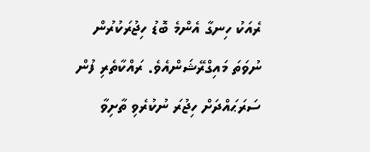ރެއަކު ހިނގާ އެންމެ ބޮޑު ހިޖުރަކުރުން ނުވަތަ މައިގްރޭޝަންއެވެ. ރައްކާތެރި ފުން ސަރަޙައްދަށް ހިޖުރަ ނުކުރެވި ތާށިވާ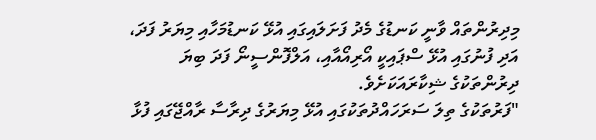މިދިރުންތައް ވާނީ ކަނޑުގެ މެދު ފަށަލައިގައި އުޅޭ ކަނޑުމަހާއި މިޔަރު ފަދަ، އަދި ފުނުގައި އުޅޭ ސްޕައިކީ އޯރިއޯއާއި، އަލްފޮންސީނޯ ފަދަ ބިޔަ ދިރުންތަކުގެ ޝިކާރައަކަށެވެ.
"ފަރުތަކުގެ ތިލަ ސަރަހައްދުތަކުގައި އުޅޭ މިޔަރުގެ ދިރާސާ ރާއްޖޭގައި ފުޅާ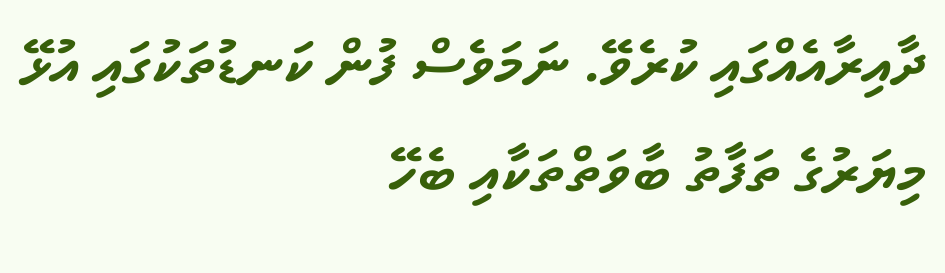ދާއިރާއެއްގައި ކުރެވޭ. ނަމަވެސް ފުން ކަނޑުތަކުގައި އުޅޭ މިޔަރުގެ ތަފާތު ބާވަތްތަކާއި ބެހޭ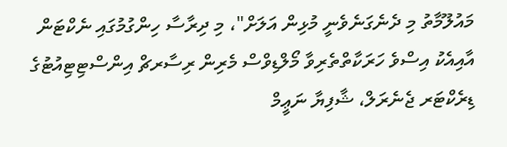މައުލޫމާތު މި ދެނެގަނެވެނީ މުޅިން އަލަށް"، މި ދިރާސާ ހިންގުމުގައި ނެކްޓަން އާއިއެކު އިސްވެ ހަރަކާތްތެރިވާ މޯލްޑިވްސް މެރިން ރިސާރޗް އިންސްޓިޓިއުޓުގެ ޑިރެކްޓަރ ޖެނެރަލް، ޝާފިޔާ ނަޢީމް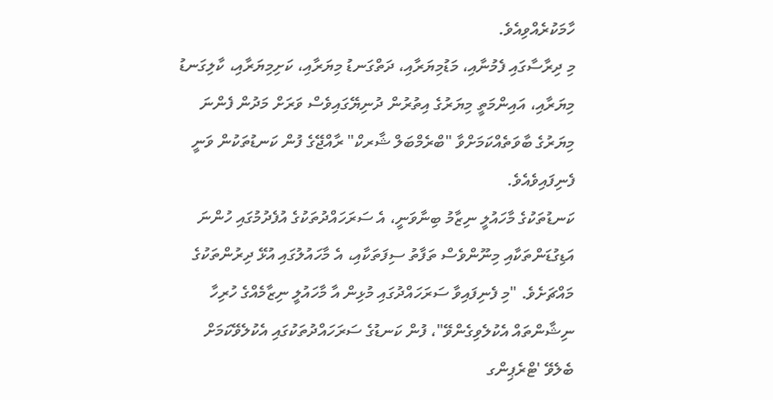ހާމަކުރެއްވިއެވެ.
މި ދިރާސާގައި ފެމުނާއި، މަޑުމިޔަރާއި، ދަތްގަނޑު މިޔަރާއި، ކަށިމިޔަރާއި، ކާލިގަނޑު މިޔަރާއި، އައިންމަތީ މިޔަރުގެ އިތުރުން ދުނިޔޭގައިވެސް ވަރަށް މަދުން ފެންނަ މިޔަރުގެ ބާވަތެއްކަމަށްވާ "ބްރެމްބަލް ޝާރކް" ރާއްޖޭގެ ފުން ކަނޑުތަކުން ވަނީ ފެނިފައިވެއެވެ.
ކަނޑުތަކުގެ މާހައުލީ ނިޒާމު ބިނާވަނީ، އެ ސަރަހައްދުތަކުގެ އުފެދުމުގައި ހުންނަ އަޑިގުޑަންތަކާއި މިނޫންވެސް ތަފާތު ސިފަތަކާއި، އެ މާހައުލުގައި އުޅޭ ދިރުންތަކުގެ މައްޗަށެވެ. "މި ފެނިފައިވާ ސަރަހައްދުގައި މުޅިން އާ މާހައުލީ ނިޒާމެއްގެ ހުރިހާ ނިޝާންތައް އެކުލެވިގެންވޭ"، ފުން ކަނޑުގެ ސަރަހައްދުތަކުގައި އެކުލެވޭކަމަށް ބެލެވޭ 'ޓްރެޕިންގ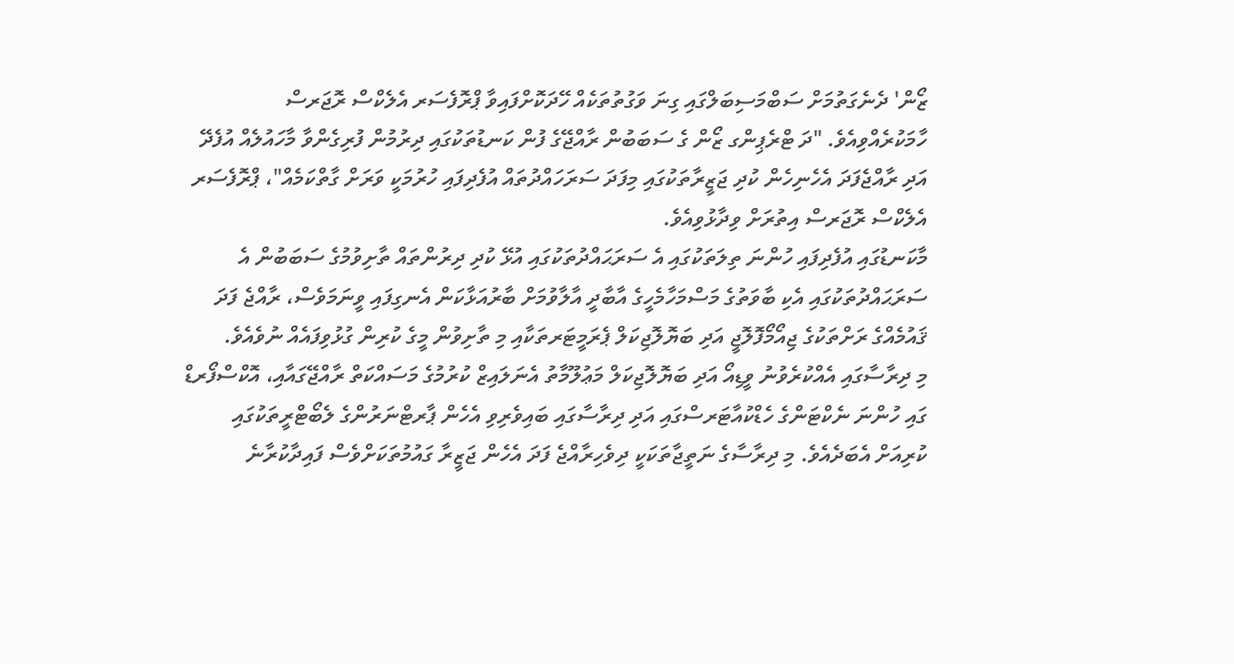ޒޯން' ދެނެގަތުމަށް ސަބްމަސިބަލްގައި ގިނަ ވަގުތުތަކެއް ހޭދަކޮށްފައިވާ ޕްރޮފެސަރ އެލެކްސް ރޮޖަރސް ހާމަކުރެއްވިއެވެ. "ދަ ޓްރެޕިންގ ޒޯން ގެ ސަބަބުން ރާއްޖޭގެ ފުން ކަނޑުތަކުގައި ދިރުމުން ފުރިގެންވާ މާހައުލެއް އުފެދޭ އަދި ރާއްޖެފަދަ އެހެނިހެން ކުދި ޖަޒީރާތަކުގައި މިފަދަ ސަރަހައްދުތައް އުފެދިފައި ހުރުމަކީ ވަރަށް ގާތްކަމެއް"، ޕްރޮފެސަރ އެލެކްސް ރޮޖަރސް އިތުރަށް ވިދާޅުވިއެވެ.
މާކަނޑުގައި އުފެދިފައި ހުންނަ ތިލަތަކުގައި އެ ސަރަޙައްދުތަކުގައި އުޅޭ ކުދި ދިރުންތައް ތާށިވުމުގެ ސަބަބުން އެ ސަރަޙައްދުތަކުގައި އެކި ބާވަތުގެ މަސްމަހާމެހީގެ އާބާދީ އާލާވުމަށް ބާރުއަޅާކަން އެނގިފައި ވީނަމަވެސް، ރާއްޖެ ފަދަ ޤައުމެއްގެ ރަށްތަކުގެ ޖިއޯމޯފޮލޮޖީ އަދި ބަޔޮލޮޖިކަލް ޕެރަމީޓަރތަކާއި މި ތާށިވުން މީގެ ކުރިން ގުޅުވިފައެއް ނުވެއެވެ.
މި ދިރާސާގައި އެއްކުރެވުނު ވީޑިއޯ އަދި ބަޔޮލޮޖިކަލް މަޢުލޫމާތު އެނަލައިޒް ކުރުމުގެ މަސައްކަތް ރާއްޖޭގައާއި، އޮކްސްފޯރޑް ގައި ހުންނަ ނެކްޓަންގެ ހެޑްކުއާޓަރސްގައި އަދި ދިރާސާގައި ބައިވެރިވި އެހެން ޕާރޓްނަރުންގެ ލެބޯޓްރީތަކުގައި ކުރިއަށް އެބަދެއެވެ. މި ދިރާސާގެ ނަތީޖާތަކަކީ ދިވެހިރާއްޖެ ފަދަ އެހެން ޖަޒީރާ ގައުމުތަކަށްވެސް ފައިދާކުރާނެ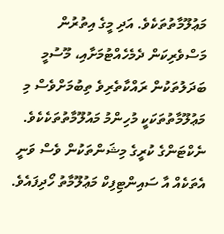މަޢުލޫމާތުތަކެވެ. އަދި މީގެ އިތުރުން މަސްވެރިކަން ދެމެހެއްޓުމަށާއި، މޫސުމީ ބަދަލުތަކުން ރައްކާތެރިވެ ތިބުމަށްވެސް މި މަޢުލޫމާތުތަކަކީ މުހިންމު މައުލޫމާތުތަކެކެވެ.
ނެކްޓަންގެ ކުރީގެ މިޝަންތަކުން ވެސް ވަނީ އެތަކެއް އާ ސައިންޓިފިކް މަޢުލޫމާތު ހޯދިފައެވެ.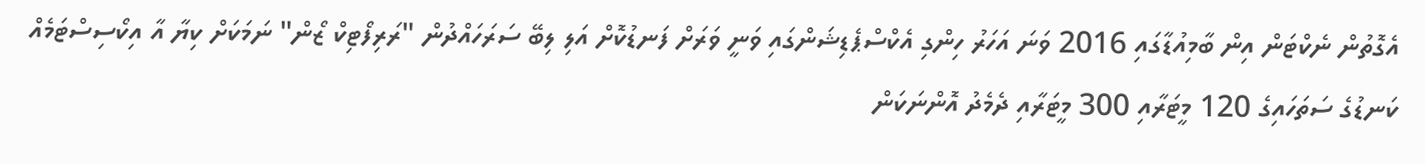އެގޮތުން ނެކްޓަން އިން ބާމިއުޑާގައި 2016 ވަނަ އަހަރު ހިންގި އެކްސްޕެޑިޝަންގައި ވަނީ ވަރަށް ފަނޑުކޮށް އަލި ލިބޭ ސަރަހައްދުން "ރަރިފޯޓިކް ޒޯން" ނަމަކަށް ކިޔާ އާ އިކޯސިސްޓަމެއް ކަނޑުގެ ސަތަހައިގެ 120 މީޓަރާއި 300 މީޓަރާއި ދެމެދު އޮންނަކަން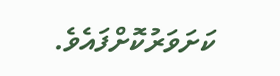ކަށަވަރުކޮށްފައެވެ.